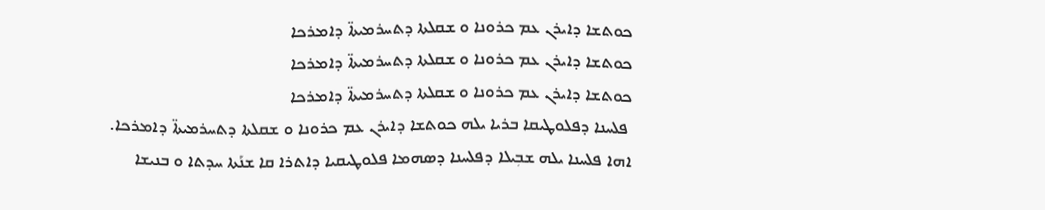ܟܘܬܫܐ ܕܐܝܪܢ ܥܡ ܟܪܘܢܐ ܘ ܫܩܠܬܐ ܕܬܚܪܡܝܬܐ̈ ܕܐܡܪܟܐ
ܟܘܬܫܐ ܕܐܝܪܢ ܥܡ ܟܪܘܢܐ ܘ ܫܩܠܬܐ ܕܬܚܪܡܝܬܐ̈ ܕܐܡܪܟܐ
ܟܘܬܫܐ ܕܐܝܪܢ ܥܡ ܟܪܘܢܐ ܘ ܫܩܠܬܐ ܕܬܚܪܡܝܬܐ̈ ܕܐܡܪܟܐ
 ܦܠܚܢܐ ܕܦܠܘܛܝܩܐ ܒܪܝܐ ܝܠܗ ܟܘܬܫܐ ܕܐܝܪܢ ܥܡ ܟܪܘܢܐ ܘ ܫܩܠܬܐ ܕܬܚܪܡܝܬܐ̈ ܕܐܡܪܟܐ. ܐܗܐ ܦܠܚܢܐ ܝܠܗ ܫܒܼܝܠܐ ܕܦܠܚܢܐ ܕܣܗܡܐ ܦܠܘܛܝܩܝܐ ܕܐܬܪܐ ܩܐ ܫܢܰܬܐ ܚܕܬܐ ܘ ܒܢܝܫܐ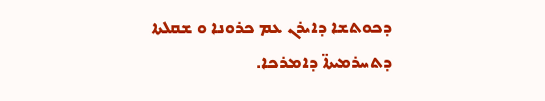ܕܟܘܬܫܐ ܕܐܝܪܢ ܥܡ ܟܪܘܢܐ ܘ ܫܩܠܬܐ ܕܬܚܪܡܝܬܐ̈ ܕܐܡܪܟܐ.